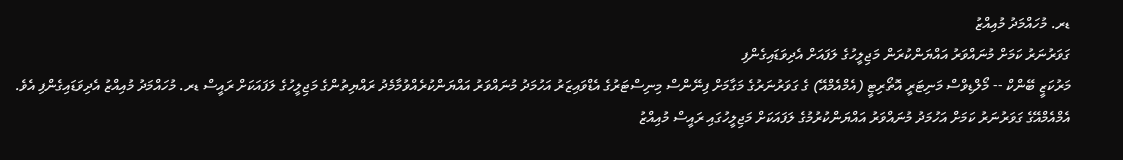ޑރ. މުހައްމަދު މުއިއްޒު
ގަވަރުނަރު ކަމަށް މުނައްވަރު އައްޔަންކުރަން މަޖިލީހުގެ ލަފައަށް އެދިވަޑައިގެންފި
މަރުކަޒީ ބޭންކް -- މޯލްޑިވްސް މަނިޓަރީ އޮތޯރިޓީ (އެމްއެމްއޭ) ގެ ގަވަރުނަރުގެ މަގާމަށް ފިނޭންސް މިނިސްޓަރުގެ އެޑްވައިޒަރު އަހުމަދު މުނައްވަރު އައްޔަންކުރެއްވުމާމެދު ރައްޔިތުންގެ މަޖިލީހުގެ ލަފައަކަށް ރައީސް ޑރ. މުހައްމަދު މުއިއްޒު އެދިވަޑައިގެންފި އެވެ.
އެމްއެމްއޭގެ ގަވަރުނަރު ކަމަށް އަހުމަދު މުނައްވަރު އައްޔަންކުރުމުގެ ލަފައަކަށް މަޖިލީހުގައި ރައީސް މުއިއްޒު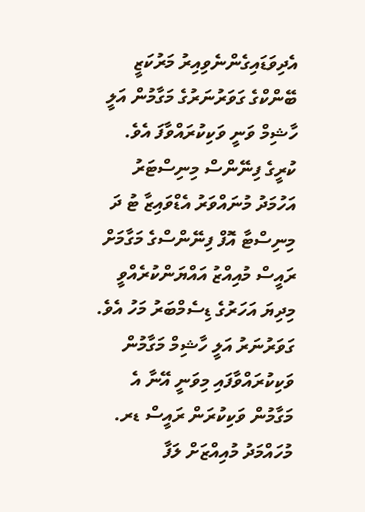އެދިވަޑައިގެންނެވިއިރު މަރުކަޒީ ބޭންކްގެ ގަވަރުނަރުގެ މަގާމުން އަލީ ހާޝިމް ވަނީ ވަކިކުރައްވާފަ އެވެ.
ކުރީގެ ފިނޭންސް މިނިސްޓަރު އަހުމަދު މުނައްވަރު އެޑްވައިޒާ ޓު ދަ މިނިސްޓާ އޮފް ފިނޭންސްގެ މަގާމަށް ރައީސް މުއިއްޒު އައްޔަންކުރެއްވީ މިދިޔަ އަހަރުގެ ޑިސެމްބަރު މަހު އެވެ.
ގަވަރުނަރު އަލީ ހާޝިމް މަގާމުން ވަކިކުރައްވާފައި މިވަނީ އޭނާ އެ މަގާމުން ވަކިކުރަން ރައީސް ޑރ. މުހައްމަދު މުއިއްޒަށް ލަފާ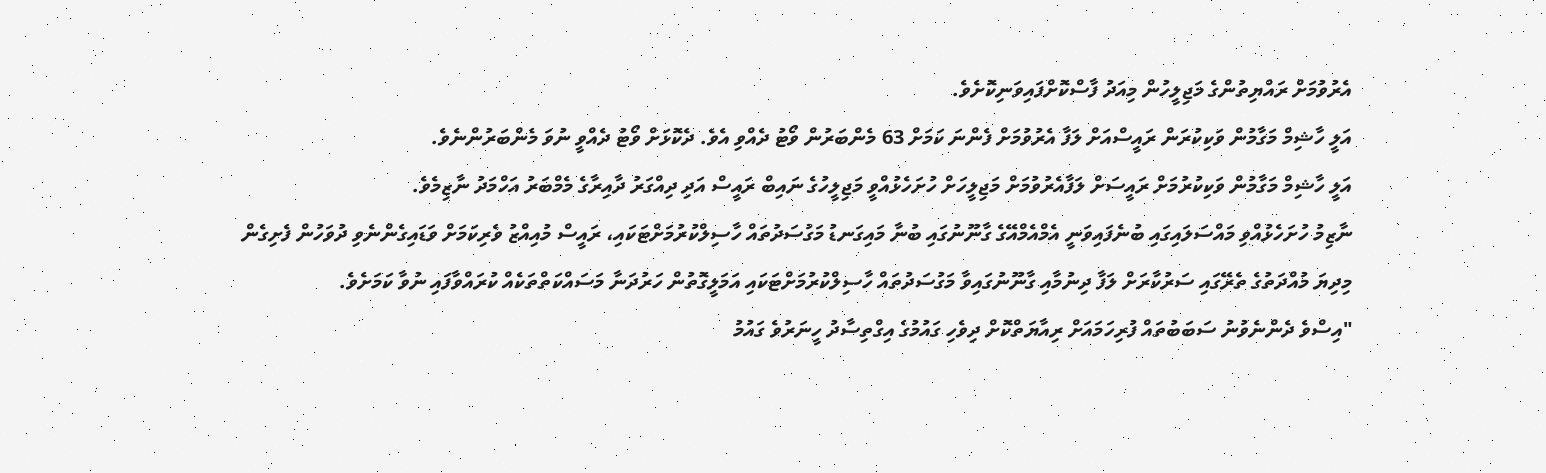އެރުވުމަށް ރައްޔިތުންގެ މަޖިލީހުން މިއަދު ފާސްކޮށްފައިވަނިކޮށެވެ.
އަލީ ހާޝިމް މަގާމުން ވަކިކުރަން ރައީސްއަށް ލަފާ އެރުވުމަށް ފެންނަ ކަމަށް 63 މެންބަރުން ވޯޓު ދެއްވި އެވެ. ދެކޮޅަށް ވޯޓު ދެއްވީ ނުވަ މެންބަރުންނެވެ.
އަލީ ހާޝިމް މަގާމުން ވަކިކުރުމަށް ރައީސަށް ލަފާއެރުވުމަށް މަޖިލީހަށް ހުށަހެޅުއްވީ މަޖިލީހުގެ ނައިބް ރައީސް އަދި ދިއްގަރު ދާއިރާގެ މެމްބަރު އަހްމަދު ނާޒިމެވެ.
ނާޒިމު ހުށަހެޅުއްވި މައްސަލައިގައި ބުނެފައިވަނީ އެމްއެމްއޭގެ ގާނޫނުގައި ބުނާ މައިގަނޑު މަގުސަދުތައް ހާސިލްކުރުމަށްޓަކައި، ރައީސް މުއިއްޒު ވެރިކަމަށް ވަޑައިގެންނެވި ދުވަހުން ފެށިގެން މިދިޔަ މުއްދަތުގެ ތެރޭގައި ސަރުކާރަށް ލަފާ ދިނުމާއި ގާނޫނުގައިވާ މަގުސަދުތައް ހާސިލްކުރުމަށްޓަކައި އަމަލީގޮތުން ހަރުދަނާ މަސައްކަތްތަކެއް ކުރައްވާފައި ނުވާ ކަމަށެވެ.
"އިސްވެ ދެންނެވުނު ސަބަބުތައް ފުރިހަމައަށް ރިއާޔަތްކޮށް ދިވެހި ގައުމުގެ އިގްތިސާދު ހީނަރުވެ ގައުމު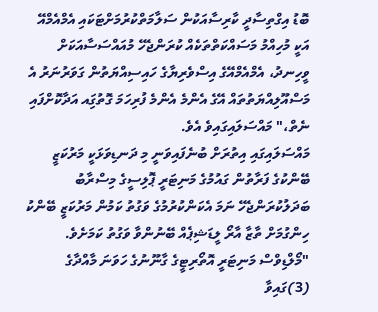ބޮޑު އިގްތިސާދީ ކާރިސާއަކުން ސަލާމަތްކުރުމަށްޓަކައި އެމްއެމްއޭ އަކީ މުހިއްމު މަސައްކަތްތަކެއް ކުރަންޖެހޭ މުއައްސަސާއަކަށް ވީހިނދު، އެމްއެމްއޭގެ އިސްވެރިޔާގެ ހައިސިއްޔަތުން ގަވަރުނަރު އެ މަސްއޫލިއްޔަތުތައް އޭގެ އެންމެ އެންމެ ފުރިހަމަ ގޮތުގަިއ އަދާކޮށްފައި ނެތް،" މައްސަލައިގައިވެ އެވެ.
މައްސަލައިގައި އިތުރަށް ބުނެފައިވަނީ މި ދަނޑިވަޅަކީ މަރުކަޒީ ބޭންކުގެ ފަރާތުން ގައުމުގެ މަނިޓަރީ ޕޮލިސީގެ މިސްރާބު ބަދަލުކުރަންޖެހޭ ނަމަ އެކަންކުރުމުގެ ވަގުތު ކަމުން މަރުކަޒީ ބޭންކު ހިންގުމަށް ތާޒާ އާރޯ ލީޑަޝިޕެއް ބޭނުންވާ ވަގުތު ކަމަށެވެ.
"މޯލްޑިވްސް މަނިޓަރީ އޮތޯރިޓީގެ ގާނޫނުގެ ހަވަނަ މާއްދާގެ (3)ގައިވާ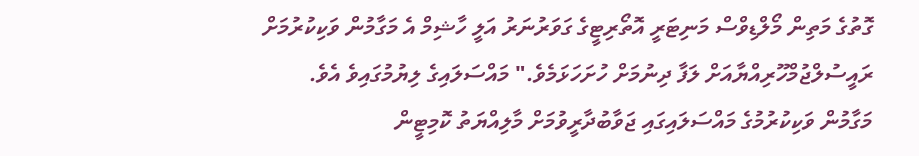ގޮތުގެ މަތިން މޯލްޑިވްސް މަނިޓަރީ އޮތޯރިޓީގެ ގަވަރުނަރު އަލީ ހާޝިމް އެ މަގާމުން ވަކިކުރުމަށް ރައީސުލްޖުމްހޫރިއްޔާއަށް ލަފާ ދިނުމަށް ހުށަހަޅަމެވެ." މައްސަލައިގެ ލިޔުމުގައިވެ އެވެ.
މަގާމުން ވަކިކުރުމުގެ މައްސަލައިގައި ޖަވާބުދާރީވުމަށް މާލިއްޔަތު ކޮމިޓީން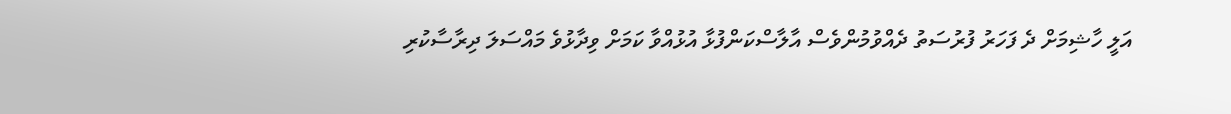އަލީ ހާޝިމަށް ދެ ފަހަރު ފުރުސަތު ދެއްވުމުންވެސް އާލާސްކަންފުޅާ އުޅުއްވާ ކަމަށް ވިދާޅުވެ މައްސަލަ ދިރާސާކުރި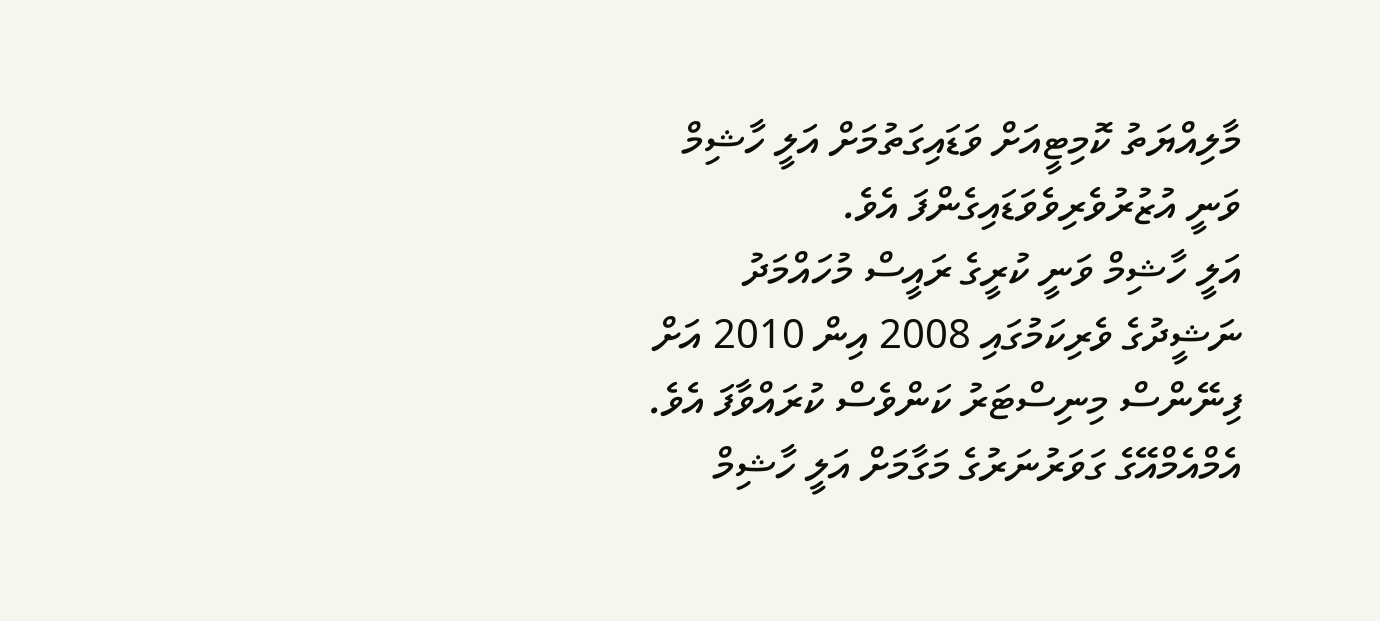މާލިއްޔަތު ކޮމިޓީއަށް ވަޑައިގަތުމަށް އަލީ ހާޝިމް ވަނީ އުޒުރުވެރިވެވަޑައިގެންފަ އެވެ.
އަލީ ހާޝިމް ވަނީ ކުރީގެ ރައީސް މުހައްމަދު ނަޝީދުގެ ވެރިކަމުގައި 2008 އިން 2010 އަށް ފިނޭންސް މިނިސްޓަރު ކަންވެސް ކުރައްވާފަ އެވެ. އެމްއެމްއޭގެ ގަވަރުނަރުގެ މަގާމަށް އަލީ ހާޝިމް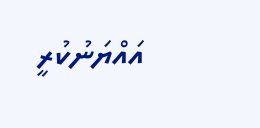އައްޔަނުކުރީ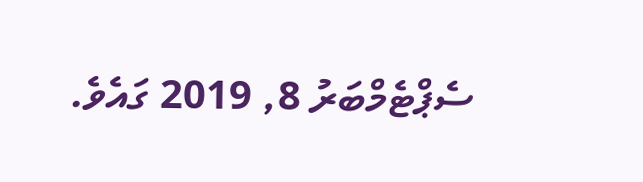ސެޕްޓެމްބަރު 8, 2019 ގައެވެ.